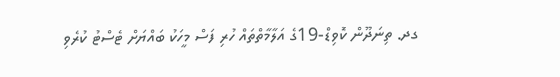ގދ. ތިނަދޫން ކޮވިޑް-19ގެ އަލާމާތްތައް ހުރި ފަސް މީހަކު ބައްޔަށް ޓެސްޓު ކުރެވި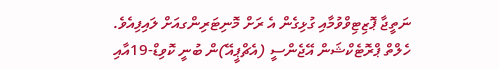ނަތީޖާ ޕޮޒިޓިވްވުމާއި ގުޅިގެން އެ ރަށް މޮނިޓަރިންގއަށް ލައިފިއެވެ.
ހެލްތް ޕްރޮޓެކްޝަން އޭޖެންސީ (އެޗްޕީއޭ)ން ބުނީ ކޮވިޑް-19އާއި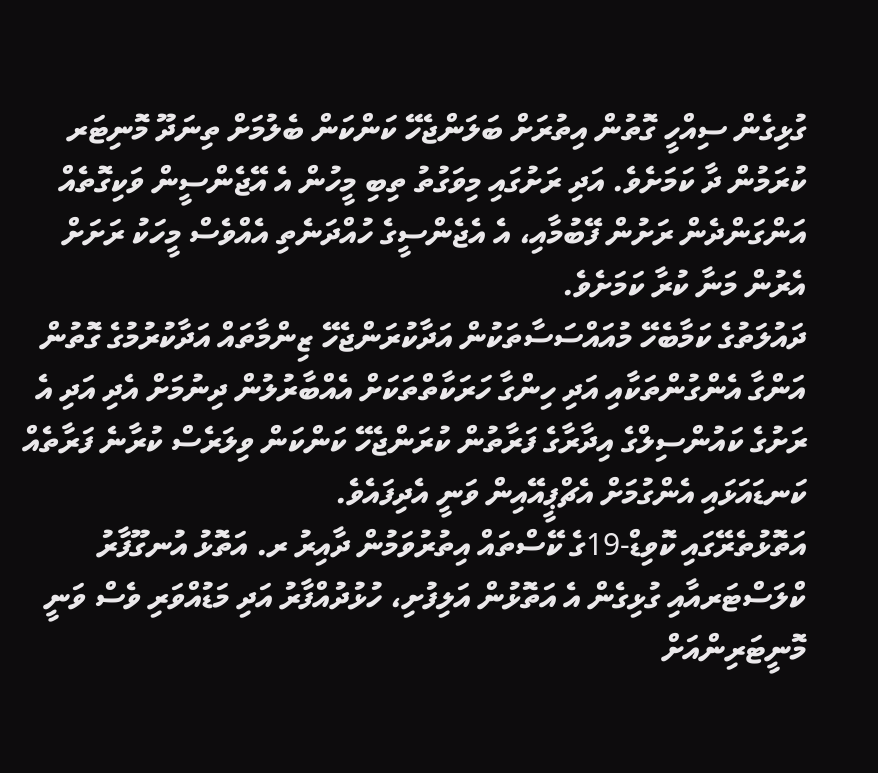ގުޅިގެން ސިއްހީ ގޮތުން އިތުރަށް ބަލަންޖެހޭ ކަންކަން ބެލުމަށް ތިނަދޫ މޮނިޓަރ ކުރަމުން ދާ ކަމަށެވެ. އަދި ރަށުގައި މިވަގުތު ތިބި މީހުން އެ އޭޖެންސީން ވަކިގޮތެއް އަންގަންދެން ރަށުން ފޭބުމާއި، އެ އެޖެންސީގެ ހުއްދަނެތި އެއްވެސް މީހަކު ރަށަށް އެރުން މަނާ ކުރާ ކަމަށެވެ.
ދައުލަތުގެ ކަމާބެހޭ މުއައްސަސާތަކުން އަދާކުރަންޖެހޭ ޒިންމާތައް އަދާކުރުމުގެ ގޮތުން އަންގާ އެންގުންތަކާއި އަދި ހިންގާ ހަރަކާތްތަކަށް އެއްބާރުލުން ދިނުމަށް އެދި އަދި އެ ރަށުގެ ކައުންސިލްގެ އިދާރާގެ ފަރާތުން ކުރަންޖެހޭ ކަންކަން ވިލަރެސް ކުރާނެ ފަރާތެއް ކަނޑައަޅައި އެންގުމަށް އެޗްޕީއޭއިން ވަނީ އެދިފައެވެ.
އަތޮޅުތެރޭގައި ކޮވިޑް-19ގެ ކޭސްތައް އިތުރުވަމުން ދާއިރު ރ. އަތޮޅު އުނގޫފާރު ކްލަސްޓަރއާއި ގުޅިގެން އެ އަތޮޅުން އަލިފުށި، ހުޅުދުއްފާރު އަދި މަޑުއްވަރި ވެސް ވަނީ މޮނީޓަރިންއަށް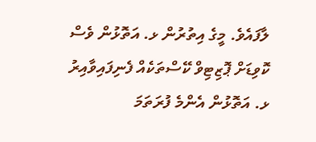ލާފައެވެ. މީގެ އިތުރުން ޅ. އަތޮޅުން ވެސް ކޮވިޑަށް ޕޮޒިޓިވް ކޭސްތަކެއް ފެނިފައިވާއިރު ޅ. އަތޮޅުން އެންމެ ފުރަތަމަ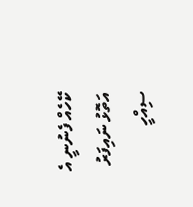ކޭހެއް ފެނުނީ އެ އަތޮޅު ނައިފަރު ސިއްހީ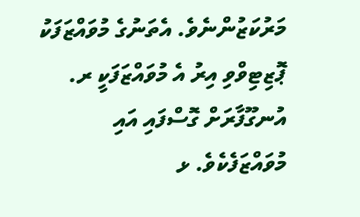މަރުކަޒުންނެވެ. އެތަނުގެ މުވައްޒަފަކު ޕޮޒިޓިވްވި އިރު އެ މުވައްޒަފަކީ ރ. އުނގޫފާރަށް ގޮސްފައި އައި މުވައްޒަފެކެވެ. ޅ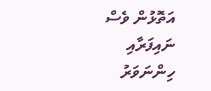އަތޮޅުން ވެސް ނައިފަރާއި ހިންނަވަރު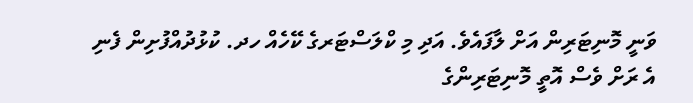ވަނީ މޮނިޓަރިން އަށް ލާފައެވެ. އަދި މި ކްލަސްޓަރގެ ކޭހެއް ހދ. ކުޅުދުއްފުށިން ފެނި އެ ރަށް ވެސް އޮތީ މޮނިޓަރިންގެ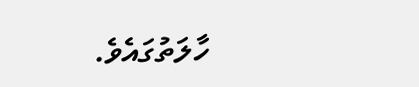ހާލަތުގައެވެ.